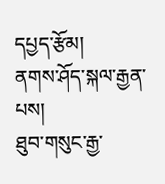དཔྱད་རྩོམ།
ནགས་ཤོད་སྐལ་རྒྱན་པས།
ཐུབ་གསུང་རྒྱ་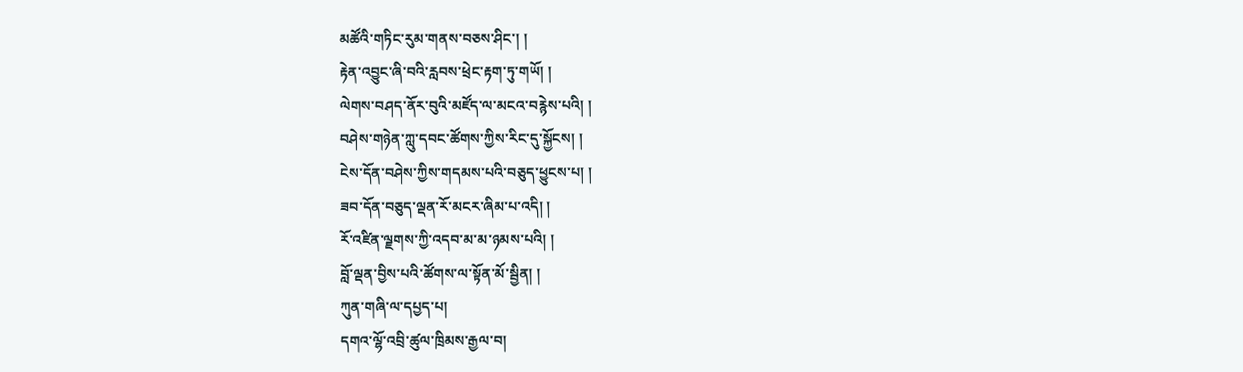མཚོའི་གཏིང་རུམ་གནས་བཅས་ཤིང་། །
རྟེན་འབྱུང་ཞི་བའི་རླབས་ཕྲེང་རྟག་ཏུ་གཡོ། །
ལེགས་བཤད་ནོར་བུའི་མཛོད་ལ་མངའ་བརྙེས་པའི། །
བཤེས་གཉེན་ཀླུ་དབང་ཚོགས་ཀྱིས་རིང་དུ་སྐྱོངས། །
ངེས་དོན་བཤེས་ཀྱིས་གདམས་པའི་བཅུད་ཕྱུངས་པ། །
ཟབ་དོན་བཅུད་ལྡན་རོ་མངར་ཞིམ་པ་འདི། །
རོ་འཛིན་ལྗགས་ཀྱི་འདབ་མ་མ་ཉམས་པའི། །
བློ་ལྡན་བྱིས་པའི་ཚོགས་ལ་སྟོན་མོ་སྦྱིན། །
ཀུན་གཞི་ལ་དཔྱད་པ།
དགའ་ལྷོ་འབྲི་ཚུལ་ཁྲིམས་རྒྱལ་བ།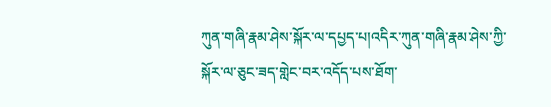ཀུན་གཞི་རྣམ་ཤེས་སྐོར་ལ་དཔྱད་པ།འདིར་ཀུན་གཞི་རྣམ་ཤེས་ཀྱི་སྐོར་ལ་ཅུང་ཟད་གླེང་བར་འདོད་པས་ཐོག་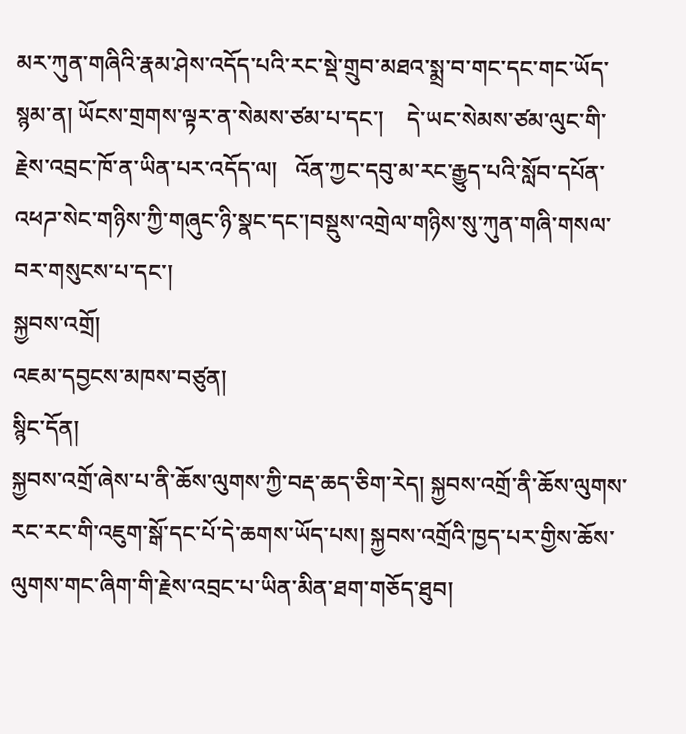མར་ཀུན་གཞིའི་རྣམ་ཤེས་འདོད་པའི་རང་སྡེ་གྲུབ་མཐའ་སྨྲ་བ་གང་དང་གང་ཡོད་སྙམ་ན། ཡོངས་གྲགས་ལྟར་ན་སེམས་ཙམ་པ་དང་།    དེ་ཡང་སེམས་ཙམ་ལུང་གི་རྗེས་འབྲང་ཁོ་ན་ཡིན་པར་འདོད་ལ།   འོན་ཀྱང་དབུ་མ་རང་རྒྱུད་པའི་སློབ་དཔོན་འཕཌ་སེང་གཉིས་ཀྱི་གཞུང་ཉི་སྣང་དང་།བསྡུས་འགྲེལ་གཉིས་སུ་ཀུན་གཞི་གསལ་བར་གསུངས་པ་དང་།
སྐྱབས་འགྲོ།
འཇམ་དབྱངས་མཁས་བཙུན།
སྙིང་དོན།
སྐྱབས་འགྲོ་ཞེས་པ་ནི་ཆོས་ལུགས་ཀྱི་བརྡ་ཆད་ཅིག་རེད། སྐྱབས་འགྲོ་ནི་ཆོས་ལུགས་རང་རང་གི་འཇུག་སྒོ་དང་པོ་དེ་ཆགས་ཡོད་པས། སྐྱབས་འགྲོའི་ཁྱད་པར་གྱིས་ཆོས་ལུགས་གང་ཞིག་གི་རྗེས་འབྲང་པ་ཡིན་མིན་ཐག་གཅོད་ཐུབ།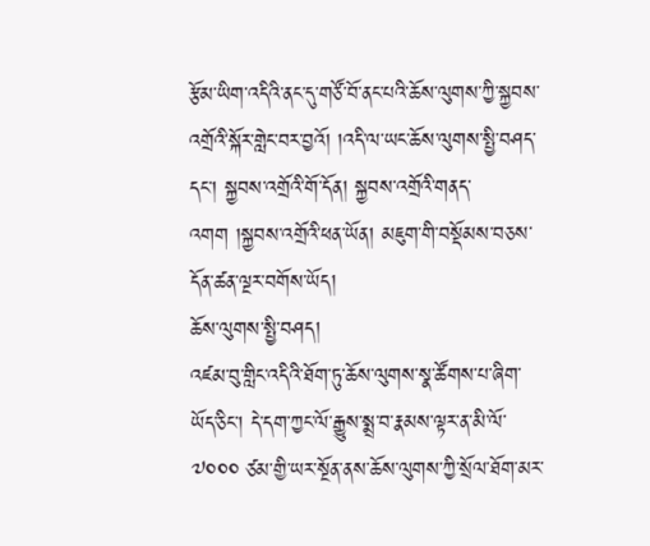རྩོམ་ཡིག་འདིའི་ནང་དུ་གཙོ་བོ་ནང་པའི་ཆོས་ལུགས་ཀྱི་སྐྱབས་འགྲོའི་སྐོར་གླེང་བར་བྱའོ། །འདི་ལ་ཡང་ཆོས་ལུགས་སྤྱི་བཤད་དང་། སྐྱབས་འགྲོའི་གོ་དོན། སྐྱབས་འགྲོའི་གནད་འགག །སྐྱབས་འགྲོའི་ཕན་ཡོན། མཇུག་གི་བསྡོམས་བཅས་དོན་ཚན་ལྔར་བགོས་ཡོད།
ཆོས་ལུགས་སྤྱི་བཤད།
འཛམ་བུ་གླིང་འདིའི་ཐོག་ཏུ་ཆོས་ལུགས་སྣ་ཚོགས་པ་ཞིག་ཡོད་ཅིང་། དེ་དག་ཀྱང་ལོ་རྒྱུས་སྨྲ་བ་རྣམས་ལྟར་ན་མི་ལོ་ ༧༠༠༠ ཙམ་གྱི་ཡར་སྔོན་ནས་ཆོས་ལུགས་ཀྱི་སྲོལ་ཐོག་མར་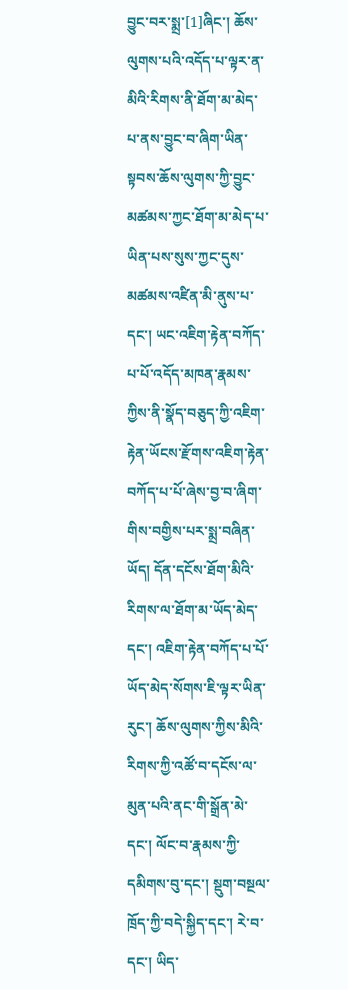བྱུང་བར་སྨྲ་[1]ཞིང་། ཆོས་ལུགས་པའི་འདོད་པ་ལྟར་ན་མིའི་རིགས་ནི་ཐོག་མ་མེད་པ་ནས་བྱུང་བ་ཞིག་ཡིན་སྟབས་ཆོས་ལུགས་ཀྱི་བྱུང་མཚམས་ཀྱང་ཐོག་མ་མེད་པ་ཡིན་པས་སུས་ཀྱང་དུས་མཚམས་འཛིན་མི་ནུས་པ་དང་། ཡང་འཇིག་རྟེན་བཀོད་པ་པོ་འདོད་མཁན་རྣམས་ཀྱིས་ནི་སྣོད་བཅུད་ཀྱི་འཇིག་རྟེན་ཡོངས་རྫོགས་འཇིག་རྟེན་བཀོད་པ་པོ་ཞེས་བྱ་བ་ཞིག་གིས་བགྱིས་པར་སྨྲ་བཞིན་ཡོད། དོན་དངོས་ཐོག་མིའི་རིགས་ལ་ཐོག་མ་ཡོད་མེད་དང་། འཇིག་རྟེན་བཀོད་པ་པོ་ཡོད་མེད་སོགས་ཇི་ལྟར་ཡིན་རུང་། ཆོས་ལུགས་ཀྱིས་མིའི་རིགས་ཀྱི་འཚོ་བ་དངོས་ལ་མུན་པའི་ནང་གི་སྒྲོན་མེ་དང་། ལོང་བ་རྣམས་ཀྱི་དམིགས་བུ་དང་། སྡུག་བསྔལ་ཁྲོད་ཀྱི་བདེ་སྐྱིད་དང་། རེ་བ་དང་། ཡིད་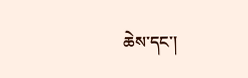ཆེས་དང་།